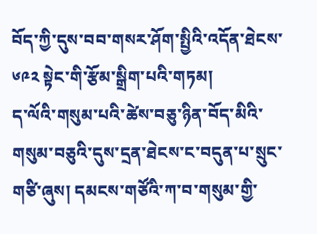བོད་ཀྱི་དུས་བབ་གསར་ཤོག་སྤྱིའི་འདོན་ཐེངས་ ༦༩༢ སྟེང་གི་རྩོམ་སྒྲིག་པའི་གཏམ།
ད་ལོའི་གསུམ་པའི་ཚེས་བཅུ་ཉིན་བོད་མིའི་གསུམ་བཅུའི་དུས་དྲན་ཐེངས་ང་བདུན་པ་སྲུང་གཙི་ཞུས། དམངས་གཙོའི་ཀ་བ་གསུམ་གྱི་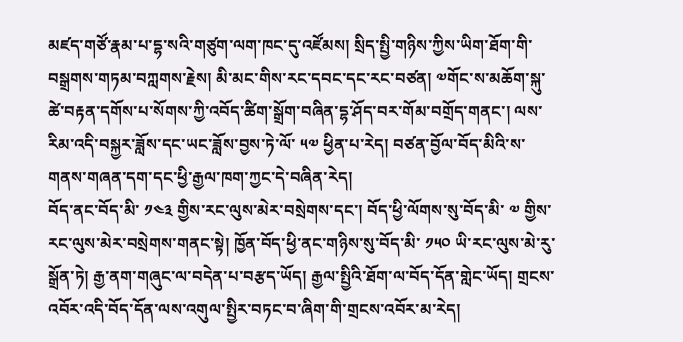མཛད་གཙོ་རྣམ་པ་དྷ་སའི་གཙུག་ལག་ཁང་དུ་འཛོམས། སྲིད་སྤྱི་གཉིས་ཀྱིས་ཡིག་ཐོག་གི་བསྒྲགས་གཏམ་བཀླགས་རྗེས། མི་མང་གིས་རང་དབང་དང་རང་བཙན། ༧གོང་ས་མཆོག་སྐུ་ཚེ་བརྟན་དགོས་པ་སོགས་ཀྱི་འབོད་ཚིག་སྒྲོག་བཞིན་དྷ་ཤོད་བར་གོམ་བགྲོད་གནང་། ལས་རིམ་འདི་བསྐྱར་ཟློས་དང་ཡང་ཟློས་བྱས་ཏེ་ལོ་ ༥༧ ཕྱིན་པ་རེད། བཙན་བྱོལ་བོད་མིའི་ས་གནས་གཞན་དག་དང་ཕྱི་རྒྱལ་ཁག་ཀྱང་དེ་བཞིན་རེད།
བོད་ནང་བོད་མི་ ༡༤༣ གྱིས་རང་ལུས་མེར་བསྲེགས་དང་། བོད་ཕྱི་ལོགས་སུ་བོད་མི་ ༧ གྱིས་རང་ལུས་མེར་བསྲེགས་གནང་སྟེ། ཁྱོན་བོད་ཕྱི་ནང་གཉིས་སུ་བོད་མི་ ༡༥༠ ཡི་རང་ལུས་མེ་རུ་སྒྲོན་ཏེ། རྒྱ་ནག་གཞུང་ལ་བདེན་པ་བརྩད་ཡོད། རྒྱལ་སྤྱིའི་ཐོག་ལ་བོད་དོན་གླེང་ཡོད། གྲངས་འབོར་འདི་བོད་དོན་ལས་འགུལ་སྤྱིར་བཏང་བ་ཞིག་གི་གྲངས་འབོར་མ་རེད།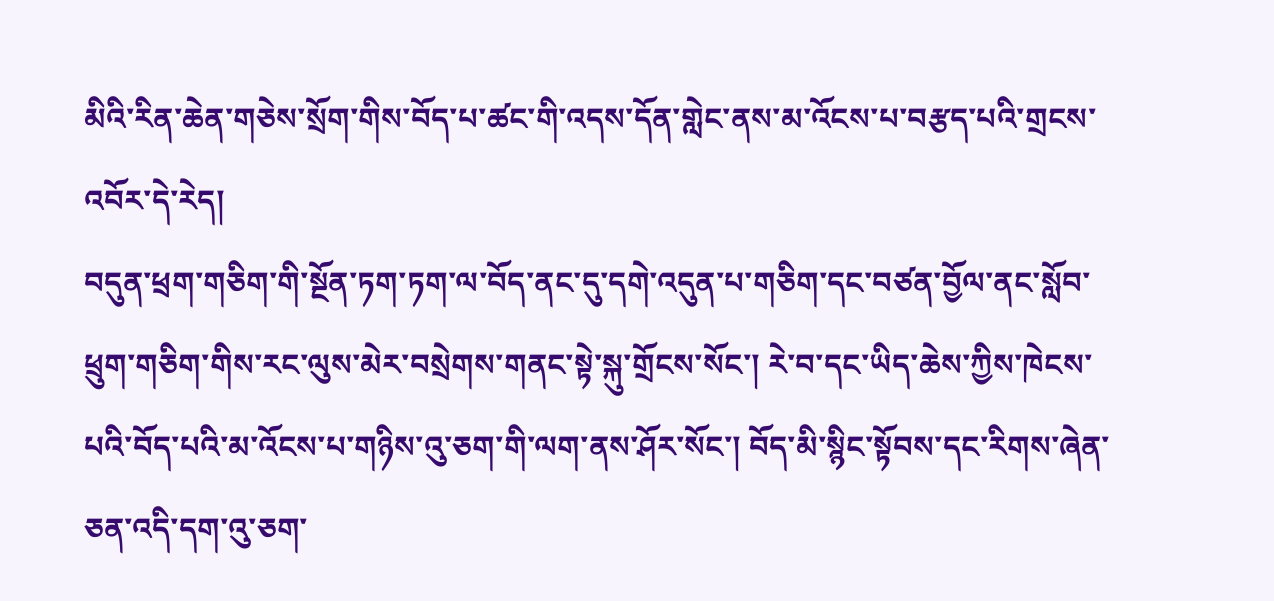མིའི་རིན་ཆེན་གཅེས་སྲོག་གིས་བོད་པ་ཚང་གི་འདས་དོན་གླེང་ནས་མ་འོངས་པ་བརྩད་པའི་གྲངས་འབོར་དེ་རེད།
བདུན་ཕྲག་གཅིག་གི་སྔོན་ཏག་ཏག་ལ་བོད་ནང་དུ་དགེ་འདུན་པ་གཅིག་དང་བཙན་བྱོལ་ནང་སློབ་ཕྲུག་གཅིག་གིས་རང་ལུས་མེར་བསྲེགས་གནང་སྟེ་སྐུ་གྲོངས་སོང་། རེ་བ་དང་ཡིད་ཆེས་ཀྱིས་ཁེངས་པའི་བོད་པའི་མ་འོངས་པ་གཉིས་འུ་ཅག་གི་ལག་ནས་ཤོར་སོང་། བོད་མི་སྙིང་སྟོབས་དང་རིགས་ཞེན་ཅན་འདི་དག་འུ་ཅག་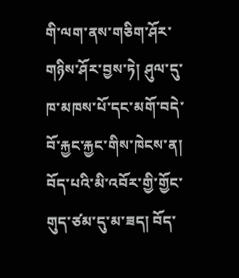གི་ལག་ནས་གཅིག་ཤོར་གཉིས་ཤོར་བྱས་ཏེ། ཤུལ་དུ་ཁ་མཁས་པོ་དང་མགོ་བདེ་བོ་རྐྱང་རྐྱང་གིས་ཁེངས་ན། བོད་པའི་མི་འབོར་གྱི་གྱོང་གུད་ཙམ་དུ་མ་ཟད། བོད་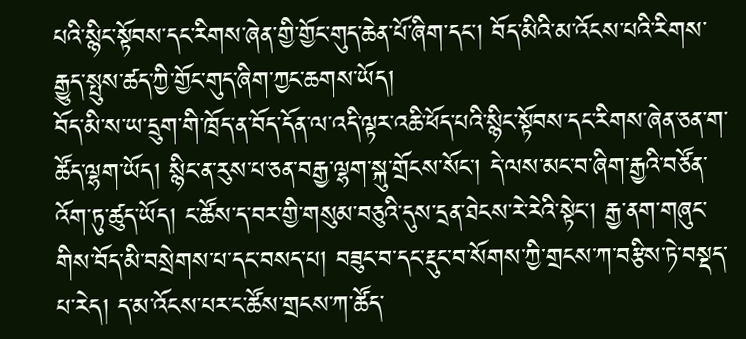པའི་སྙིང་སྟོབས་དང་རིགས་ཞེན་གྱི་གྱོང་གུད་ཆེན་པོ་ཞིག་དང་། བོད་མིའི་མ་འོངས་པའི་རིགས་རྒྱུད་སྤུས་ཚད་ཀྱི་གྱོང་གུད་ཞིག་ཀྱང་ཆགས་ཡོད།
བོད་མི་ས་ཡ་དྲུག་གི་ཁྲོད་ན་བོད་དོན་ལ་འདི་ལྟར་འཆི་ཕོད་པའི་སྙིང་སྟོབས་དང་རིགས་ཞེན་ཅན་ག་ཚོད་ལྷག་ཡོད། སྙིང་ན་རུས་པ་ཅན་བརྒྱ་ལྷག་སྐུ་གྲོངས་སོང་། དེ་ལས་མང་བ་ཞིག་རྒྱའི་བཙོན་འོག་ཏུ་ཚུད་ཡོད། ང་ཚོས་ད་བར་གྱི་གསུམ་བཅུའི་དུས་དྲན་ཐེངས་རེ་རེའི་སྟེང་། རྒྱ་ནག་གཞུང་གིས་བོད་མི་བསྲེགས་པ་དང་བསད་པ། བཟུང་བ་དང་རྡུང་བ་སོགས་ཀྱི་གྲངས་ཀ་བརྩིས་ཏེ་བསྡད་པ་རེད། ད་མ་འོངས་པར་ང་ཚོས་གྲངས་ཀ་ཚོད་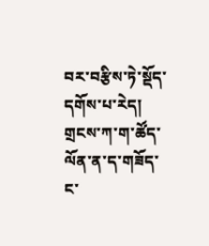བར་བརྩིས་ཏེ་སྡོད་དགོས་པ་རེད། གྲངས་ཀ་ག་ཚོད་ལོན་ན་ད་གཟོད་ང་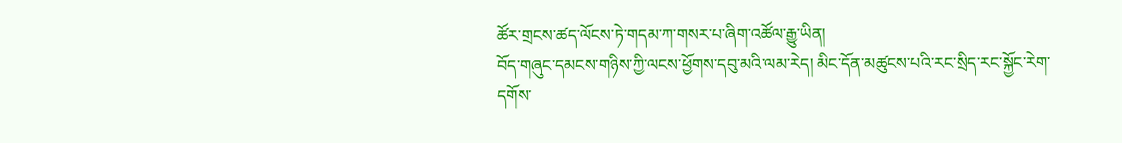ཚོར་གྲངས་ཚད་ལོངས་ཏེ་གདམ་ཀ་གསར་པ་ཞིག་འཚོལ་རྒྱུ་ཡིན།
བོད་གཞུང་དམངས་གཉིས་ཀྱི་ལངས་ཕྱོགས་དབུ་མའི་ལམ་རེད། མིང་དོན་མཚུངས་པའི་རང་སྲིད་རང་སྐྱོང་རེག་དགོས་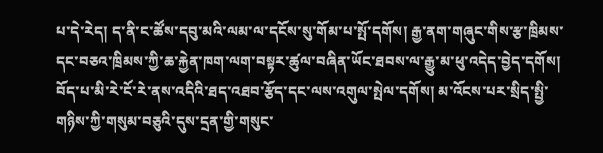པ་དེ་རེད། ད་ནི་ང་ཚོས་དབུ་མའི་ལམ་ལ་དངོས་སུ་གོམ་པ་སྤོ་དགོས། རྒྱ་ནག་གཞུང་གིས་རྩ་ཁྲིམས་དང་བཅའ་ཁྲིམས་ཀྱི་ཆ་རྐྱེན་ཁག་ལག་བསྟར་ཚུལ་བཞིན་ཡོང་ཐབས་ལ་རྒྱུ་མ་ཕུ་འདེད་བྱེད་དགོས། བོད་པ་མི་རེ་ངོ་རེ་ནས་འདིའི་ཐད་འཐབ་རྩོད་དང་ལས་འགུལ་སྤེལ་དགོས། མ་འོངས་པར་སྲིད་སྤྱི་གཉིས་ཀྱི་གསུམ་བཅུའི་དུས་དྲན་གྱི་གསུང་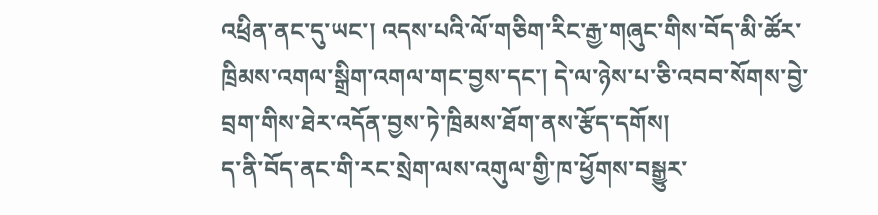འཕྲིན་ནང་དུ་ཡང་། འདས་པའི་ལོ་གཅིག་རིང་རྒྱ་གཞུང་གིས་བོད་མི་ཚོར་ཁྲིམས་འགལ་སྒྲིག་འགལ་གང་བྱས་དང་། དེ་ལ་ཉེས་པ་ཅི་འབབ་སོགས་བྱེ་བྲག་གིས་ཐེར་འདོན་བྱས་ཏེ་ཁྲིམས་ཐོག་ནས་རྩོད་དགོས།
ད་ནི་བོད་ནང་གི་རང་སྲེག་ལས་འགུལ་གྱི་ཁ་ཕྱོགས་བསྒྱུར་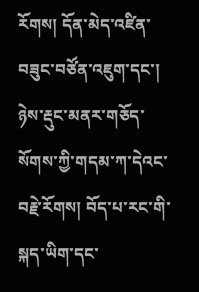རོགས། དོན་མེད་འཛིན་བཟུང་བཙོན་འཇུག་དང་། ཉེས་རྡུང་མནར་གཅོད་སོགས་ཀྱི་གདམ་ཀ་དེའང་བརྗེ་རོགས། བོད་པ་རང་གི་སྐད་ཡིག་དང་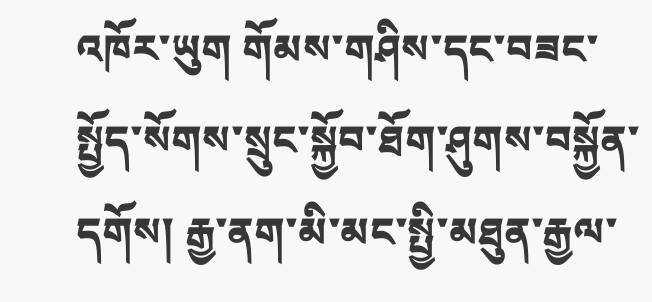འཁོར་ཡུག གོམས་གཤིས་དང་བཟང་སྤྱོད་སོགས་སྲུང་སྐྱོབ་ཐོག་ཤུགས་བསྐྱོན་དགོས། རྒྱ་ནག་མི་མང་སྤྱི་མཐུན་རྒྱལ་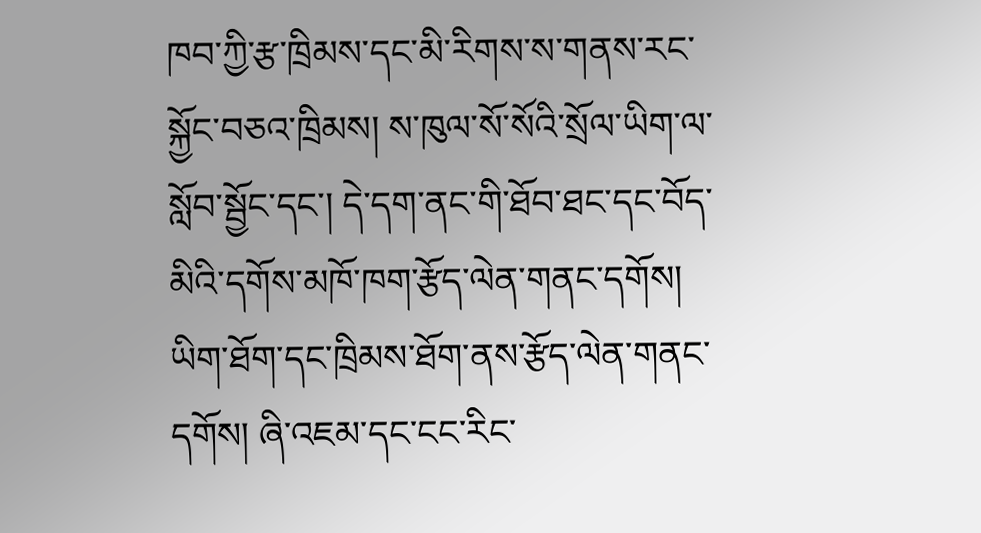ཁབ་ཀྱི་རྩ་ཁྲིམས་དང་མི་རིགས་ས་གནས་རང་སྐྱོང་བཅའ་ཁྲིམས། ས་ཁུལ་སོ་སོའི་སྲོལ་ཡིག་ལ་སློབ་སྦྱོང་དང་། དེ་དག་ནང་གི་ཐོབ་ཐང་དང་བོད་མིའི་དགོས་མཁོ་ཁག་རྩོད་ལེན་གནང་དགོས། ཡིག་ཐོག་དང་ཁྲིམས་ཐོག་ནས་རྩོད་ལེན་གནང་དགོས། ཞི་འཇམ་དང་ངང་རིང་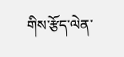གིས་རྩོད་ལེན་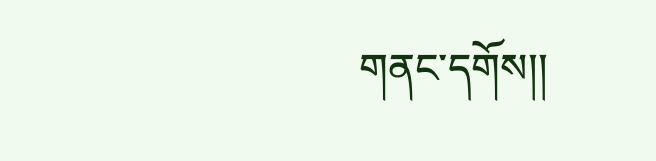གནང་དགོས།།